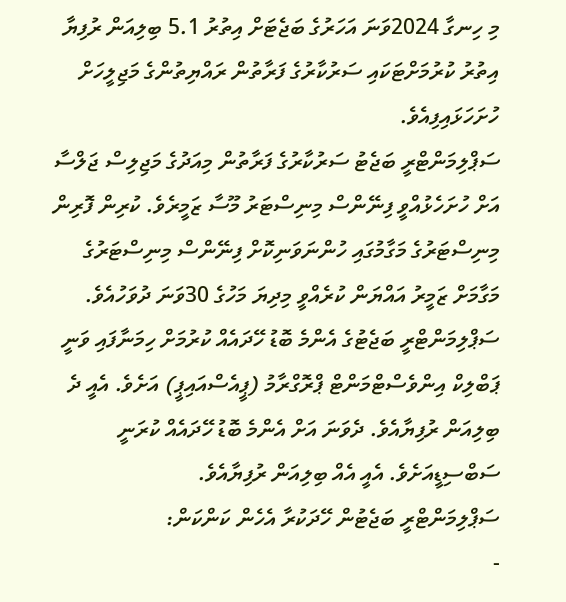މި ހިނގާ 2024ވަނަ އަހަރުގެ ބަޖެޓަށް އިތުރު 5.1 ބިލިއަން ރުފިޔާ އިތުރު ކުރުމަށްޓަކައި ސަރުކާރުގެ ފަރާތުން ރައްޔިތުންގެ މަޖިލީހަށް ހުށަހަޅައިފިއެވެ.
ސަޕްލިމަންޓްރީ ބަޖެޓު ސަރުކާރުގެ ފަރާތުން މިއަދުގެ މަޖިލިސް ޖަލްސާ އަށް ހުށަހެޅުއްވީ ފިނޭންސް މިނިސްޓަރު މޫސާ ޒަމީރެވެ. ކުރިން ފޮރިން މިނިސްޓަރުގެ މަގާމުގައި ހުންނަވަނިކޮށް ފިނޭންސް މިނިސްޓަރުގެ މަގާމަށް ޒަމީރު އައްޔަން ކުރެއްވީ މިދިޔަ މަހުގެ 30ވަނަ ދުވަހުއެވެ.
ސަޕްލިމަންޓްރީ ބަޖެޓުގެ އެންމެ ބޮޑު ހޭދައެއް ކުރުމަށް ހިމަނާފައި ވަނީ ޕަބްލިކް އިންވެސްޓްމަންޓް ޕްރޮގްރާމު (ޕީއެސްއައިޕީ) އަށެވެ. އެއީ ދެ ބިލިއަން ރުފިޔާއެވެ. ދެވަނަ އަށް އެންމެ ބޮޑު ހޭދައެއް ކުރަނީ ސަބްސިޑީއަށެވެ. އެއީ އެއް ބިލިއަން ރުފިޔާއެވެ.
ސަޕްލިމަންޓްރީ ބަޖެޓުން ހޭދަކުރާ އެހެން ކަންކަން:
-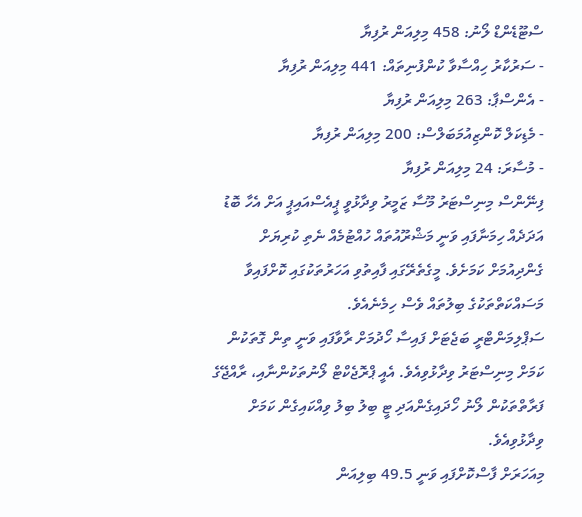ސްޓޫޑެންޑް ލޯނު: 458 މިލިއަން ރުފިޔާ
- ސަރުކާރު ހިއްސާވާ ކުންފުނިތައް: 441 މިލިއަން ރުފިޔާ
- އެންސްޕާ: 263 މިލިއަން ރުފިޔާ
- މެޑިކަލް ކޮންޒިއުމަބަލްސް: 200 މިލިއަން ރުފިޔާ
- މުސާރަ: 24 މިލިއަން ރުފިޔާ
ފިނޭންސް މިނިސްޓަރު މޫސާ ޒަމީރު ވިދާޅުވީ ޕީއެސްއައިޕީ އަށް އެހާ ބޮޑު އަދަދެއް ހިމަނާފައި ވަނީ މަޝްރޫއުތައް ހުއްޓުމެއް ނެތި ކުރިޔަށް ގެންދިއުމަށް ކަމަށެވެ. މީގެތެރޭގައި ފާއިތުވި އަހަރުތަކުގައި ކޮށްފައިވާ މަސައްކަތްތަކުގެ ބިލުތައް ވެސް ހިމެނެއެވެ.
ސަޕްލިމަންޓްރީ ބަޖެޓަށް ފައިސާ ހޯދުމަށް ރާވާފައި ވަނީ ތިން ގޮތަކުން ކަމަށް މިނިސްޓަރު ވިދާޅުވިއެވެ. އެއީ ޕްރޮޖެކްޓް ލޯނުތަކުންނާއި، ރާއްޖޭގެ ފަރާތްތަކުން ލޯނު ހޯދައިގެންއަދި ޓީ ބިލު ބިލު ވިއްކައިގެން ކަމަށް ވިދާޅުވިއެވެ.
މިއަހަރަށް ފާސްކޮށްފައި ވަނީ 49.5 ބިލިއަން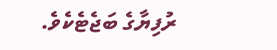ރުފިޔާގެ ބަޖެޓެކެވެ.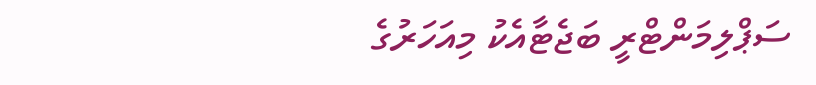ސަޕްލިމަންޓްރީ ބަޖެޓާއެކު މިއަހަރުގެ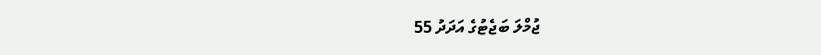ޖުމްލަ ބަޖެޓުގެ އަދަދު 55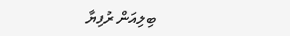ބިލިއަން ރުފިޔާ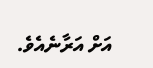އަށް އަރާނެއެވެ.